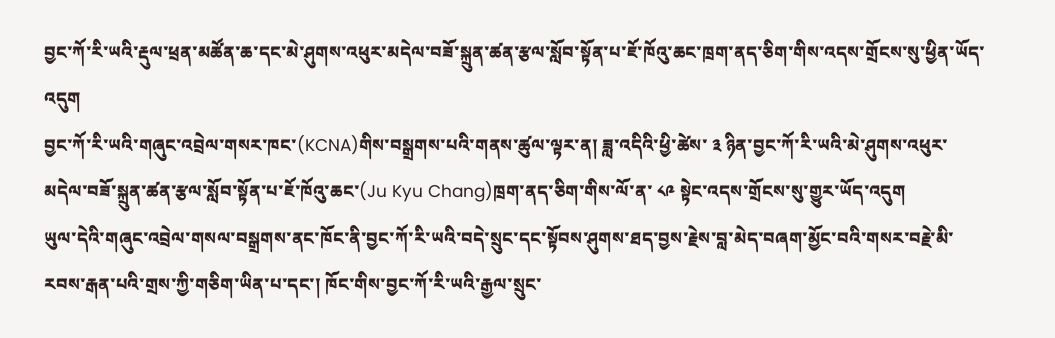བྱང་ཀོ་རི་ཡའི་རྡུལ་ཕྲན་མཚོན་ཆ་དང་མེ་ཤུགས་འཕུར་མདེལ་བཟོ་སྐྲུན་ཚན་རྩལ་སློབ་སྟོན་པ་ཇོ་ཁོའུ་ཆང་ཁྲག་ནད་ཅིག་གིས་འདས་གྲོངས་སུ་ཕྱིན་ཡོད་འདུག
བྱང་ཀོ་རི་ཡའི་གཞུང་འབྲེལ་གསར་ཁང་(KCNA)གིས་བསྒྲགས་པའི་གནས་ཚུལ་ལྟར་ན། ཟླ་འདིའི་ཕྱི་ཚེས་ ༣ ཉིན་བྱང་ཀོ་རི་ཡའི་མེ་ཤུགས་འཕུར་མདེལ་བཟོ་སྐྲུན་ཚན་རྩལ་སློབ་སྟོན་པ་ཇོ་ཁོའུ་ཆང་(Ju Kyu Chang)ཁྲག་ནད་ཅིག་གིས་ལོ་ན་ ༨༩ སྟེང་འདས་གྲོངས་སུ་གྱུར་ཡོད་འདུག
ཡུལ་དེའི་གཞུང་འབྲེལ་གསལ་བསྒྲགས་ནང་ཁོང་ནི་བྱང་ཀོ་རི་ཡའི་བདེ་སྲུང་དང་སྟོབས་ཤུགས་ཐད་བྱས་རྗེས་བླ་མེད་བཞག་མྱོང་བའི་གསར་བརྗེ་མི་རབས་རྒན་པའི་གྲས་ཀྱི་གཅིག་ཡིན་པ་དང་། ཁོང་གིས་བྱང་ཀོ་རི་ཡའི་རྒྱལ་སྲུང་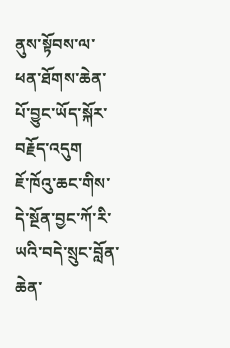ནུས་སྟོབས་ལ་ཕན་ཐོགས་ཆེན་པོ་བྱུང་ཡོད་སྐོར་བརྗོད་འདུག
ཇོ་ཁོའུ་ཆང་གིས་དེ་སྔོན་བྱང་ཀོ་རི་ཡའི་བདེ་སྲུང་བློན་ཆེན་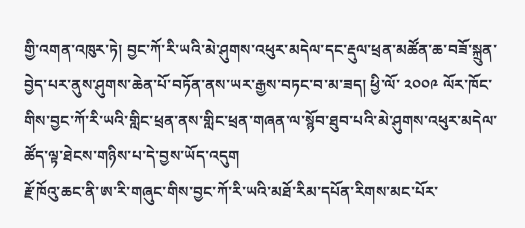གྱི་འགན་འཁུར་ཏེ། བྱང་ཀོ་རི་ཡའི་མེ་ཤུགས་འཕུར་མདེལ་དང་རྡུལ་ཕྲན་མཚོན་ཆ་བཟོ་སྐྲུན་བྱེད་པར་ནུས་ཤུགས་ཆེན་པོ་བཏོན་ནས་ཡར་རྒྱས་བཏང་བ་མ་ཟད། ཕྱི་ལོ་ ༢༠༠༩ ལོར་ཁོང་གིས་བྱང་ཀོ་རི་ཡའི་གླིང་ཕྲན་ནས་གླིང་ཕྲན་གཞན་ལ་སྙོབ་ཐུབ་པའི་མེ་ཤུགས་འཕུར་མདེལ་ཚོད་ལྟ་ཐེངས་གཉིས་པ་དེ་བྱས་ཡོད་འདུག
རྗོ་ཁོའུ་ཆང་ནི་ཨ་རི་གཞུང་གིས་བྱང་ཀོ་རི་ཡའི་མཐོ་རིམ་དཔོན་རིགས་མང་པོར་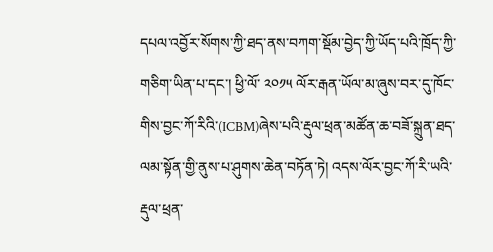དཔལ་འབྱོར་སོགས་ཀྱི་ཐད་ནས་བཀག་སྡོམ་བྱེད་ཀྱི་ཡོད་པའི་ཁྲོད་ཀྱི་གཅིག་ཡིན་པ་དང་། ཕྱི་ལོ་ ༢༠༡༥ ལོར་རྒན་ཡོལ་མ་ཞུས་བར་དུ་ཁོང་གིས་བྱང་ཀོ་རིའི་(ICBM)ཞེས་པའི་རྡུལ་ཕྲན་མཚོན་ཆ་བཟོ་སྐྲུན་ཐད་ལམ་སྟོན་གྱི་ནུས་པ་ཤུགས་ཆེན་བཏོན་ཏེ། འདས་ལོར་བྱང་ཀོ་རི་ཡའི་རྡུལ་ཕྲན་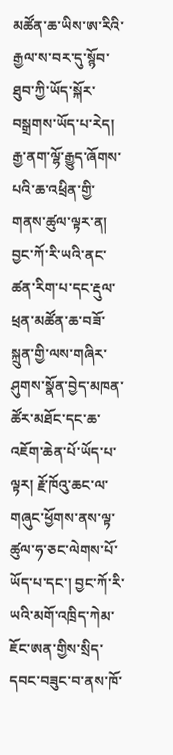མཚོན་ཆ་ཡིས་ཨ་རིའི་རྒྱལ་ས་བར་དུ་སྙོབ་ཐུབ་ཀྱི་ཡོད་སྐོར་བསྒྲགས་ཡོད་པ་རེད།
རྒྱ་ནག་ལྷོ་རྒྱུད་ཞོགས་པའི་ཆ་འཕྲིན་གྱི་གནས་ཚུལ་ལྟར་ན། བྱང་ཀོ་རི་ཡའི་ནང་ཚན་རིག་པ་དང་རྡུལ་ཕྲན་མཚོན་ཆ་བཟོ་སྐྲུན་གྱི་ལས་གཞིར་ཤུགས་སྣོན་བྱེད་མཁན་ཚོར་མཐོང་དང་ཆ་འཇོག་ཆེན་པོ་ཡོད་པ་ལྟར། རྗོ་ཁོའུ་ཆང་ལ་གཞུང་ཕྱོགས་ནས་ལྟ་ཚུལ་ཧ་ཅང་ལེགས་པོ་ཡོད་པ་དང་། བྱང་ཀོ་རི་ཡའི་མགོ་འཁྲིད་ཀེམ་ཇོང་ཨན་གྱིས་སྲིད་དབང་བཟུང་བ་ནས་ཁོ་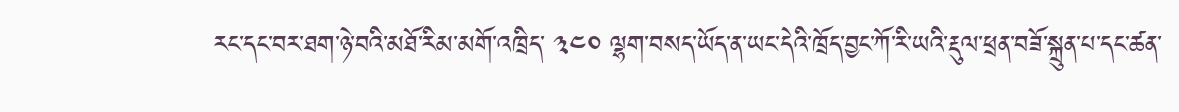རང་དང་བར་ཐག་ཉེ་བའི་མཐོ་རིམ་མགོ་འཁྲིད་ ༣༤༠ ལྷག་བསད་ཡོད་ན་ཡང་དེའི་ཁྲོད་བྱང་ཀོ་རི་ཡའི་རྡུལ་ཕྲན་བཟོ་སྐྲུན་པ་དང་ཚན་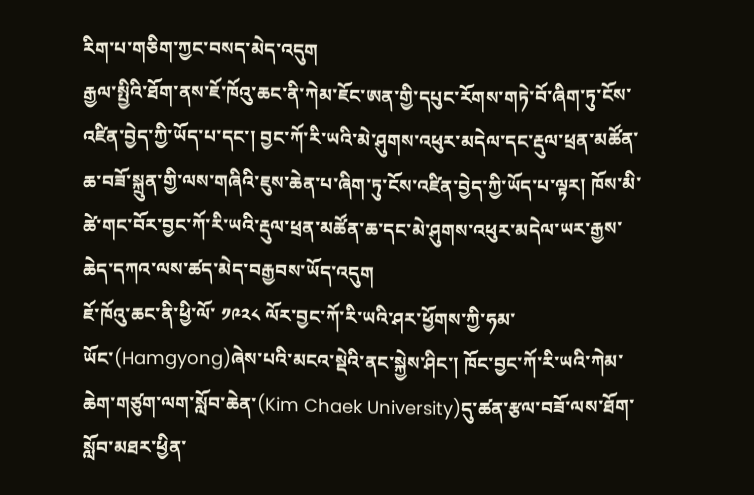རིག་པ་གཅིག་ཀྱང་བསད་མེད་འདུག
རྒྱལ་སྤྱིའི་ཐོག་ནས་ཇོ་ཁོའུ་ཆང་ནི་ཀེམ་ཇོང་ཨན་གྱི་དཔུང་རོགས་གཏེ་བོ་ཞིག་ཏུ་ངོས་འཛིན་བྱེད་ཀྱི་ཡོད་པ་དང་། བྱང་ཀོ་རི་ཡའི་མེ་ཤུགས་འཕུར་མདེལ་དང་རྡུལ་ཕྲན་མཚོན་ཆ་བཟོ་སྐྲུན་གྱི་ལས་གཞིའི་ཇུས་ཆེན་པ་ཞིག་ཏུ་ངོས་འཛིན་བྱེད་ཀྱི་ཡོད་པ་ལྟར། ཁོས་མི་ཚེ་གང་བོར་བྱང་ཀོ་རི་ཡའི་རྡུལ་ཕྲན་མཚོན་ཆ་དང་མེ་ཤུགས་འཕུར་མདེལ་ཡར་རྒྱས་ཆེད་དཀའ་ལས་ཚད་མེད་བརྒྱབས་ཡོད་འདུག
ཇོ་ཁོའུ་ཆང་ནི་ཕྱི་ལོ་ ༡༩༢༨ ལོར་བྱང་ཀོ་རི་ཡའི་ཤར་ཕྱོགས་ཀྱི་ཧམ་ཡོང་(Hamgyong)ཞེས་པའི་མངའ་སྡེའི་ནང་སྐྱེས་ཤིང་། ཁོང་བྱང་ཀོ་རི་ཡའི་ཀེམ་ཆེག་གཙུག་ལག་སློབ་ཆེན་(Kim Chaek University)དུ་ཚན་རྩལ་བཟོ་ལས་ཐོག་སློབ་མཐར་ཕྱིན་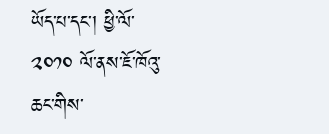ཡོད་པ་དང་། ཕྱི་ལོ་༢༠༡༠ ལོ་ནས་ཇོ་ཁོའུ་ཆང་གིས་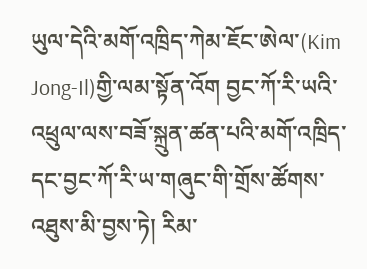ཡུལ་དེའི་མགོ་འཁྲིད་ཀེམ་ཇོང་ཨེལ་(Kim Jong-Il)གྱི་ལམ་སྟོན་འོག བྱང་ཀོ་རི་ཡའི་འཕྲུལ་ལས་བཟོ་སྐྲུན་ཚན་པའི་མགོ་འཁྲིད་དང་བྱང་ཀོ་རི་ཡ་གཞུང་གི་གྲོས་ཚོགས་འཐུས་མི་བྱས་ཏེ། རིམ་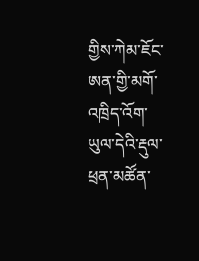གྱིས་ཀེམ་ཇོང་ཨན་གྱི་མགོ་འཁྲིད་འོག་ཡུལ་དེའི་རྡུལ་ཕྲན་མཚོན་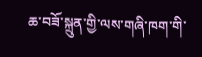ཆ་བཟོ་སྐྲུན་གྱི་ལས་གཞི་ཁག་གི་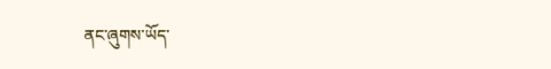ནང་ཞུགས་ཡོད་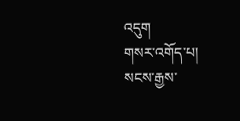འདུག
གསར་འགོད་པ། སངས་རྒྱས་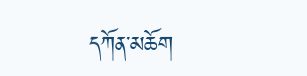དཀོན་མཆོག